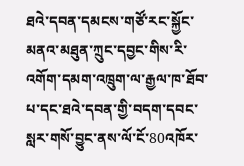ཐའེ་དབན་དམངས་གཙོ་རང་སྐྱོང་མནའ་མཐུན་ཀྲུང་དབྱང་གིས་རི་འགོག་དམག་འཁྲུག་ལ་རྒྱལ་ཁ་ཐོབ་པ་དང་ཐའེ་དབན་གྱི་བདག་དབང་སླར་གསོ་བྱུང་ནས་ལོ་ངོ་80འཁོར་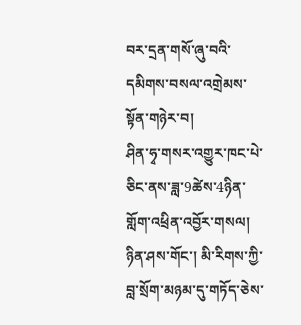བར་དྲན་གསོ་ཞུ་བའི་དམིགས་བསལ་འགྲེམས་སྟོན་གཉེར་བ།
ཤིན་ཧྭ་གསར་འགྱུར་ཁང་པེ་ཅིང་ནས་ཟླ་9ཚེས་4ཉིན་གློག་འཕྲིན་འབྱོར་གསལ། ཉིན་ཤས་གོང་། མི་རིགས་ཀྱི་བླ་སྲོག་མཉམ་དུ་གཏོད་ཅེས་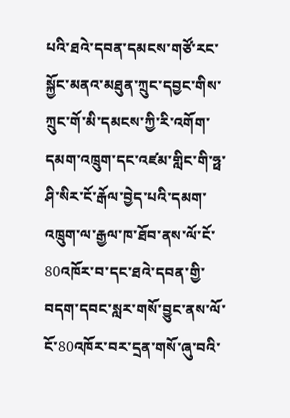པའི་ཐའེ་དབན་དམངས་གཙོ་རང་སྐྱོང་མནའ་མཐུན་ཀྲུང་དབྱང་གིས་ཀྲུང་གོ་མི་དམངས་ཀྱི་རི་འགོག་དམག་འཁྲུག་དང་འཛམ་གླིང་གི་ཧྥ་ཤི་སིར་ངོ་རྒོལ་བྱེད་པའི་དམག་འཁྲུག་ལ་རྒྱལ་ཁ་ཐོབ་ནས་ལོ་ངོ་80འཁོར་བ་དང་ཐའེ་དབན་གྱི་བདག་དབང་སླར་གསོ་བྱུང་ནས་ལོ་ངོ་80འཁོར་བར་དྲན་གསོ་ཞུ་བའི་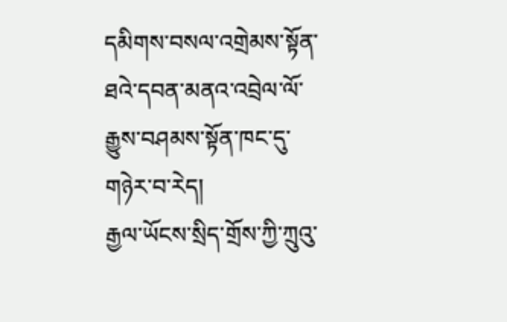དམིགས་བསལ་འགྲེམས་སྟོན་ཐའེ་དབན་མནའ་འབྲེལ་ལོ་རྒྱུས་བཤམས་སྟོན་ཁང་དུ་གཉེར་བ་རེད།
རྒྱལ་ཡོངས་སྲིད་གྲོས་ཀྱི་ཀྲུའུ་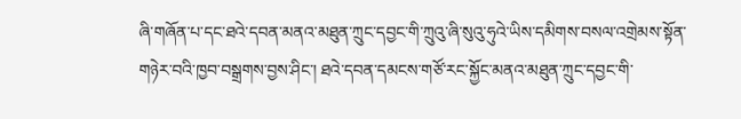ཞི་གཞོན་པ་དང་ཐའེ་དབན་མནའ་མཐུན་ཀྲུང་དབྱང་གི་ཀྲུའུ་ཞི་སུའུ་ཧུའེ་ཡིས་དམིགས་བསལ་འགྲེམས་སྟོན་གཉེར་བའི་ཁྱབ་བསྒྲགས་བྱས་ཤིང་། ཐའེ་དབན་དམངས་གཙོ་རང་སྐྱོང་མནའ་མཐུན་ཀྲུང་དབྱང་གི་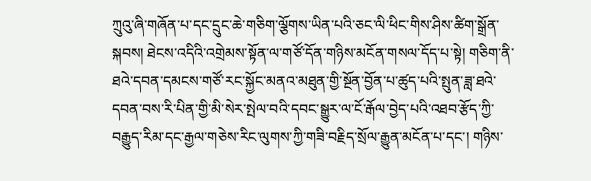ཀྲུའུ་ཞི་གཞོན་པ་དང་དྲུང་ཆེ་གཅིག་ལྕོགས་ཡིན་པའི་ཅང་ལི་ཕིང་གིས་ཤིས་ཚིག་སྒྲོན་སྐབས། ཐེངས་འདིའི་འགྲེམས་སྟོན་ལ་གཙོ་དོན་གཉིས་མངོན་གསལ་དོད་པ་སྟེ། གཅིག་ནི་ཐའེ་དབན་དམངས་གཙོ་རང་སྐྱོང་མནའ་མཐུན་གྱི་སྔོན་བྱོན་པ་ཚུད་པའི་སྤུན་ཟླ་ཐའེ་དབན་བས་རི་པིན་གྱི་མི་སེར་སྤེལ་བའི་དབང་སྒྱུར་ལ་ངོ་རྒོལ་བྱེད་པའི་འཐབ་རྩོད་ཀྱི་བརྒྱུད་རིམ་དང་རྒྱལ་གཅེས་རིང་ལུགས་ཀྱི་གཟི་བརྗིད་སྲོལ་རྒྱུན་མངོན་པ་དང་། གཉིས་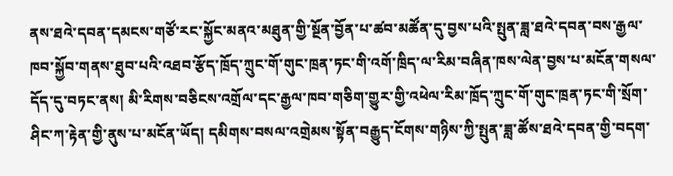ནས་ཐའེ་དབན་དམངས་གཙོ་རང་སྐྱོང་མནའ་མཐུན་གྱི་སྔོན་བྱོན་པ་ཚབ་མཚོན་དུ་བྱས་པའི་སྤུན་ཟླ་ཐའེ་དབན་བས་རྒྱལ་ཁབ་སྐྱོབ་གནས་ཐུབ་པའི་འཐབ་རྩོད་ཁྲོད་ཀྲུང་གོ་གུང་ཁྲན་ཏང་གི་འགོ་ཁྲིད་ལ་རིམ་བཞིན་ཁས་ལེན་བྱས་པ་མངོན་གསལ་དོད་དུ་བཏང་ནས། མི་རིགས་བཅིངས་འགྲོལ་དང་རྒྱལ་ཁབ་གཅིག་གྱུར་གྱི་འཕེལ་རིམ་ཁྲོད་ཀྲུང་གོ་གུང་ཁྲན་ཏང་གི་སྲོག་ཤིང་ཀ་རྟེན་གྱི་ནུས་པ་མངོན་ཡོད། དམིགས་བསལ་འགྲེམས་སྟོན་བརྒྱུད་ངོགས་གཉིས་ཀྱི་སྤུན་ཟླ་ཚོས་ཐའེ་དབན་གྱི་བདག་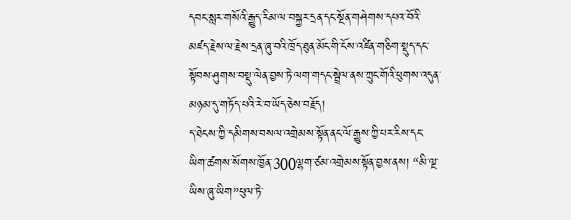དབང་སླར་གསོའི་རྒྱུད་རིམ་ལ་བསྐྱར་དྲན་དང་སྔོན་གཤེགས་དཔའ་བོའི་མཛད་རྗེས་ལ་རྗེས་དྲན་ཞུ་བའི་ཁྲོད་ཐུན་མོང་གི་ངོས་འཛིན་གཅིག་སྡུད་དང་སྟོབས་ཤུགས་བསྡུ་ལེན་བྱས་ཏེ་ལག་གདང་སྦྲེལ་ནས་ཀྲུང་གོའི་ཕུགས་འདུན་མཉམ་དུ་གཏོད་པའི་རེ་བ་ཡོད་ཅེས་བརྗོད།
ད་ཐེངས་ཀྱི་དམིགས་བསལ་འགྲེམས་སྟོན་ནང་ལོ་རྒྱུས་ཀྱི་པར་རིས་དང་ཡིག་ཚགས་སོགས་ཁྱོན་300ལྷག་ཙམ་འགྲེམས་སྟོན་བྱས་ནས། “མི་ལྔ་ཡིས་ཞུ་ཡིག”ཕུལ་ཏེ་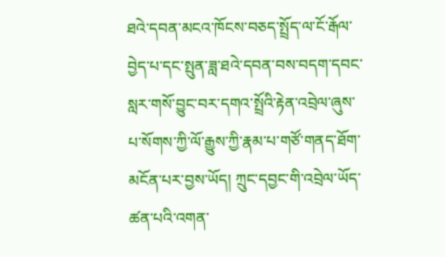ཐའེ་དབན་མངའ་ཁོངས་བཅད་སྤྲོད་ལ་ངོ་རྒོལ་བྱེད་པ་དང་སྤུན་ཟླ་ཐའེ་དབན་བས་བདག་དབང་སླར་གསོ་བྱུང་བར་དགའ་སྤྲོའི་རྟེན་འབྲེལ་ཞུས་པ་སོགས་ཀྱི་ལོ་རྒྱུས་ཀྱི་རྣམ་པ་གཙོ་གནད་ཐོག་མངོན་པར་བྱས་ཡོད། ཀྲུང་དབྱང་གི་འབྲེལ་ཡོད་ཚན་པའི་འགན་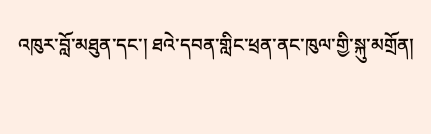འཁུར་བློ་མཐུན་དང་། ཐའེ་དབན་གླིང་ཕྲན་ནང་ཁུལ་གྱི་སྐུ་མགྲོན།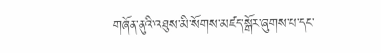གཞོན་ནུའི་འཐུས་མི་སོགས་མཛད་སྒོར་ཞུགས་པ་དང་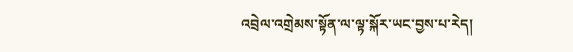འབྲེལ་འགྲེམས་སྟོན་ལ་ལྟ་སྐོར་ཡང་བྱས་པ་རེད།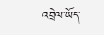འབྲེལ་ཡོད་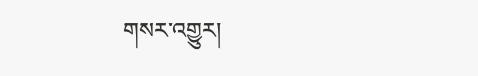གསར་འགྱུར།